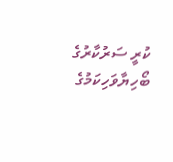ކުރީ ސަރުކާރުގެ ބޯހިޔާވަހިކަމުގެ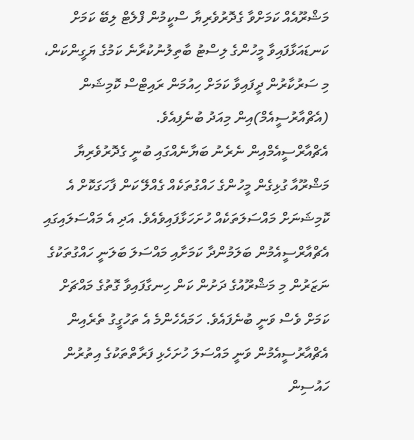މަޝްރޫއެއް ކަމަށްވާ ގެދޮރުވެރިޔާ ސްކީމުން ފްލެޓް ލިބޭ ކަމަށް ކަނޑައަޅާފައިވާ މީހުންގެ ލިސްޓު ބާތިލުނުކުރާނެ ކަމުގެ ޔަގީންކަން، މި ސަރުކާރުން ދީފައިވާ ކަމަށް ހިއުމަން ރައިޓްސް ކޮމިޝަން (އެޗްއާރުސީއެމް)އިން މިއަދު ބުނެފިއެވެ.
އެޗްއާރްސީއެމްއިން ނެރެނު ބަޔާނެއްގައި ބުނީ ގެދޮރުވެރިޔާ މަޝްރޫއާ ގުޅިގެން މީހުންގެ ހައްގުތަކެއް ގެއްލޭ ކަން ފާހަގަކޮށް އެ ކޮމިޝަނަށް މައްސަލަތަކެއް ހުށަހަޅާފައިވެއެވެ. އަދި އެ މައްސަލައިގައި އެޗްއާރްސީއެމުން ބަލަމުންދާ ކަމަށާއި މައްސަލަ ބަލަނީ ހައްގުތަކުގެ ނަޒަރުން މި މަޝްރޫއުގެ ދަށުން ކަން ހިނގާފައިވާ ގޮތުގެ މައްޗަށް ކަމަށް ވެސް ވަނީ ބުނެފައެވެ. ހަމައެހެންމެ އެ ތަހުގީގު ތެރެއިން އެޗްއާރުސީއެމުން ވަނީ މައްސަލަ ހުށަހެޅި ފަރާތްތަކުގެ އިތުރުން ހައުސިން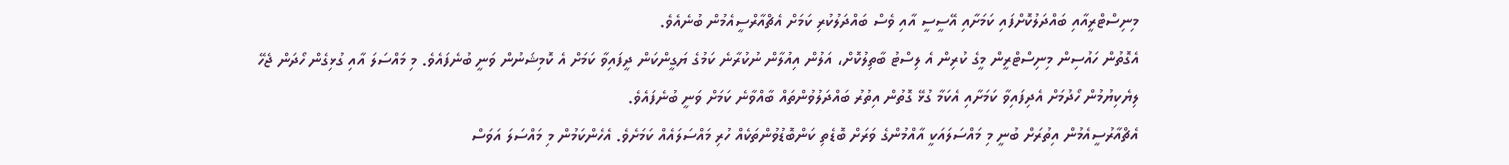މިނިސްޓްރީއާއި ބައްދަލުކޮށްފައި ކަމަށާއި އޭސީސީ އާއި ވެސް ބައްދަލުކުރި ކަމަށް އެޗްއާރްސީއެމުން ބުނެއެވެ.
އެގޮތުން ހައުސިން މިނިސްޓްރީން މީގެ ކުރިން އެ ލިސްޓު ބާތިލުކޮށް، އަލުން އިއުލާން ނުކުރާނެ ކަމުގެ ޔަގީންކަން ދީފައިވާ ކަމަށް އެ ކޮމިޝަނުން ވަނީ ބުނެފައެވެ. މި މައްސަލަ އާއި ގުޅިގެން ހޯދަން ޖެހޭ ލިޔެކިޔުމުން ހޯދުމަށް އެދިފައިވާ ކަމަށާއި އެކަމާ ގުޅޭ ގޮތުން އިތުރު ބައްދަލުވުންތައް ބާއްވާނެ ކަމަށް ވަނީ ބުނެފައެވެ.
އެޗްއާރުސީއެމުން އިތުރަށް ބުނީ މި މައްސަލައަކީ އާއްމުންގެ ވަރަށް ބޮޑެތި ކަންބޮޑުވުންތަކެއް ހުރި މައްސަލައެއް ކަމަށެވެ. އެހެންކަމުން މި މައްސަލަ އަވަސް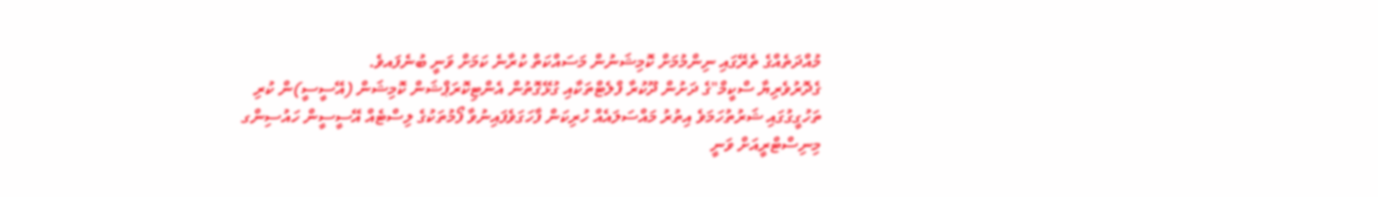މުއްދަތެއްގެ ތެރޭގައި ނިންމުމަށް ކޮމިޝަނުން މަސައްކަތް ކުރާނެ ކަމަށް ވަނީ ބުނެފައވެ.
ގެދޮރުވެރިޔާ ސްކީމް"ގެ ދަށުން ދޫކުރާ ފްލެޓްތަކާއި ގުޅޭގޮތުން އެންޓިކޮރަޕްޝަން ކޮމިޝަން (އޭސީސީ)ން ކުރި ތަހުގީގުގައި ޝަރުތުހަމަވެ އިތުރު މައްސަލައެއް ހުރިކަން ފާހަގަވެފައިނުވާ ފޯމުތަކުގެ ލިސްޓެއް އޭސީސީން ހައުސިންގ މިނިސްޓްރީއަށް ވަނީ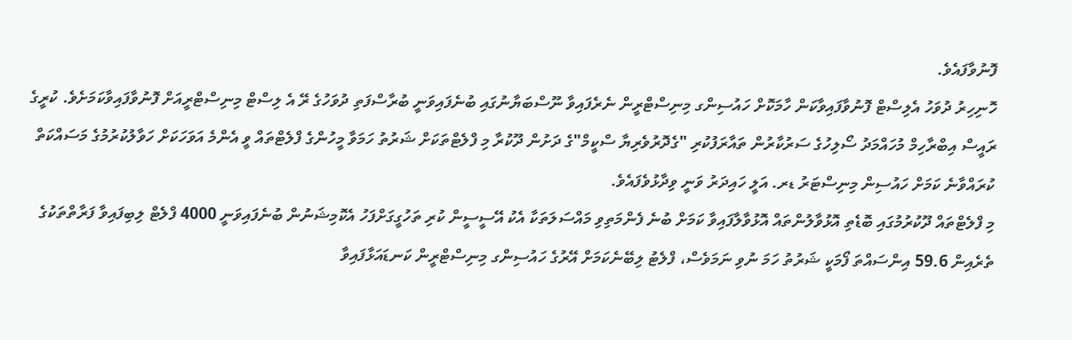ފޮނުވާފައެވެ.
ހޮނިހިރު ދުވަހު އެލިސްޓް ފޮނުވާފައިވާކަން ހާމަކޮށް ހައުސިންގ މިނިސްޓްރީން ނެރެފައިވާ ނޫސްބަޔާނުގައި ބުނެފައިވަނީ ބުރާސްފަތި ދުވަހުގެ ރޭ އެ ލިސްޓް މިނިސްޓްރީއަށް ފޮނުވާފައިވާކަމަށެވެ. ކުރީގެ ރައީސް އިބްރާހިމް މުހައްމަދު ސޯލިހުގެ ސަރުކާރުން ތައާރަފުކުރި "ގެދޮރުވެރިޔާ ސްކީމް"ގެ ދަށުން ދޫކުރާ މި ފްލެޓްތަކަށް ޝަރުތު ހަމަވާ މީހުންގެ ފްލެޓްތައް ވީ އެންމެ އަވަހަކަށް ހަވާލުކުރުމުގެ މަސައްކަތް ކުރައްވާނެ ކަމަށް ހައުސިން މިނިސްޓަރު ޑރ. އަލީ ހައިދަރު ވަނީ ވިދާޅުވެފައެވެ.
މި ފްލެޓްތައް ދޫކުރުމުގައި ބޮޑެތި އޮޅުވާލުންތައް އޮޅުވާލާފައިވާ ކަމަށް ބުނެ ފެންމަތިވި މައްސަލަތަކާ އެކު އޭސީސީން ކުރި ތަހުގީގަށްފަހު އެކޮމިޝަނުން ބުނެފައިވަނީ 4000 ފްލެޓް ލިބިފައިވާ ފަރާތްތަކުގެ ތެރެއިން 59.6 އިންސައްތަ ފޯމަކީ ޝަރުތު ހަމަ ނުވި ނަމަވެސް، ފްލެޓު ލިބޭނެކަމަށް އޭރުގެ ހައުސިންގ މިނިސްޓްރީން ކަނޑައަޅާފައިވާ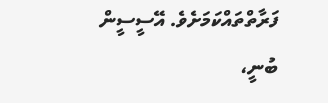ފަރާތްތައްކަމަށެވެ. އޭސީސީން ބުނީ،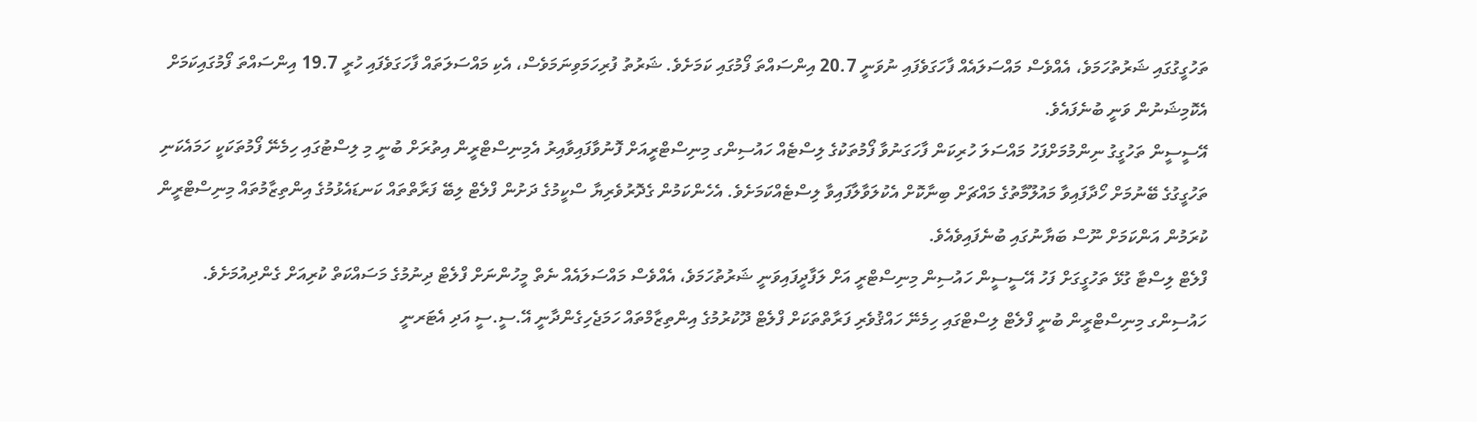ތަހުގީގުގައި ޝަރުތުހަމަވެ، އެއްވެސް މައްސަލައެއް ފާހަގަވެފައި ނުވަނީ 20.7 އިންސައްތަ ފޯމުގައި ކަމަށެވެ. ޝަރުތު ފުރިހަމަވިނަމަވެސް، އެކި މައްސަލަތައް ފާހަގަވެފައި ހުރީ 19.7 އިންސައްތަ ފޯމުގައިކަމަށް އެކޮމިޝަނުން ވަނީ ބުނެފައެވެ.
އޭސީސީން ތަހުގީގު ނިންމުމަށްފަހު މައްސަލަ ހުރިކަން ފާހަގަނުވާ ފޯމުތަކުގެ ލިސްޓެއް ހައުސިންގ މިނިސްޓްރީއަށް ފޮނުވާފައިވާއިރު އެމިނިސްޓްރީން އިތުރަށް ބުނީ މި ލިސްޓުގައި ހިމެނޭ ފޯމުތަކަކީ ހަމައެކަނި ތަހުގީގުގެ ބޭނުމަށް ހޯދާފައިވާ މައުލޫމާތުގެ މައްޗަށް ބިނާކޮށް އެކުލަވާލާފައިވާ ލިސްޓެއްކަމަށެވެ. އެހެންކަމުން ގެދޮރުވެރިޔާ ސްކީމުގެ ދަށުން ފްލެޓް ލިބޭ ފަރާތްތައް ކަނޑައެޅުމުގެ އިންތިޒާމުތައް މިނިސްޓްރީން ކުރަމުން އަންކަމަށް ނޫސް ބަޔާނުގައި ބުނެފައިވެއެވެ.
ފްލެޓް ލިސްޓާ ގުޅޭ ތަހުގީގަށް ފަހު އޭސީސީން ހައުސިން މިނިސްޓްރީ އަށް ލަފާދީފައިވަނީ ޝަރުތުހަމަވެ، އެއްވެސް މައްސަލައެއް ނެތް މީހުންނަށް ފްލެޓް ދިނުމުގެ މަސައްކަތް ކުރިއަށް ގެންދިއުމަށެވެ. ހައުސިންގ މިނިސްޓްރީން ބުނީ ފްލެޓް ލިސްޓްގައި ހިމެނޭ ހައްޤުވެރި ފަރާތްތަކަށް ފްލެޓް ދޫކުރުމުގެ އިންތިޒާމްތައް ހަމަޖެހިގެންދާނީ އޭ.ސީ.ސީ އަދި އެޓަރނީ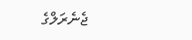ޖެނެރަލްގެ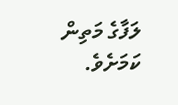ލަފާގެ މަތިން ކަމަށެވެ.